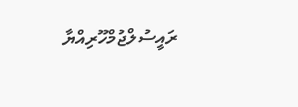ރައީސުލްޖުމްހޫރިއްޔާ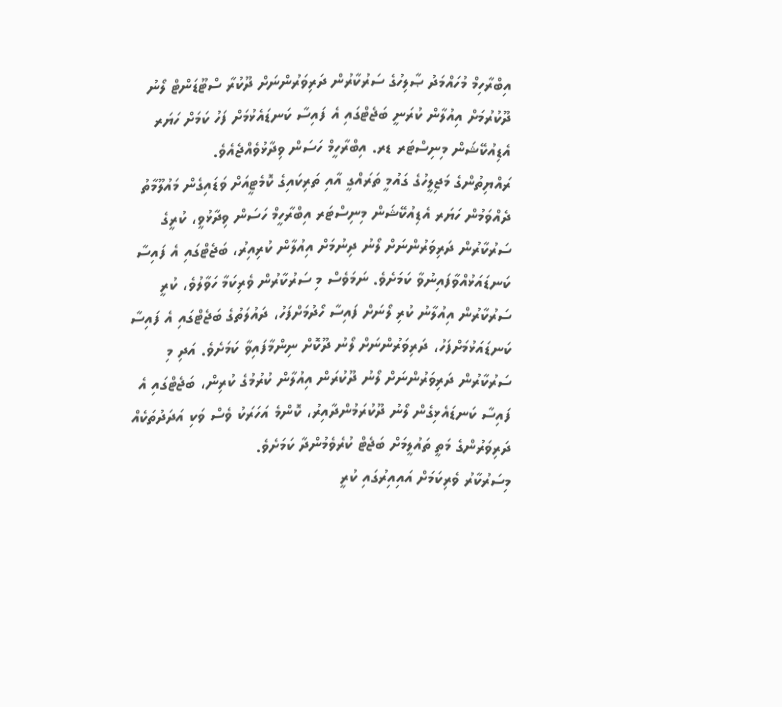އިބްރާހިމް މުހައްމަދު ޞާލިހުގެ ސަރުކާރުން ދަރިވަރުންނަށް ދޫކުރާ ސްޓޫޑަންޓް ލޯނު ދޫކުރުމަށް އިއުލާން ކުރަނީ ބަޖެޓްގައި އެ ފައިސާ ކަނޑައެޅުމަށް ފަހު ކަމަށް ހަޔަރ އެޑިއުކޭޝަން މިނިސްޓަރ ޑރ. އިބްރާހީމް ހަސަން ވިދާޅުވެއްޖެއެވެ.
ރައްޔިތުންގެ މަޖިލީހުގެ ގައުމީ ތަރައްގީ އާއި ތަރިކައިގެ ކޮމެޓީއަށް ވަޑައިގެން މައުލޫމާތު ދެއްވަމުން ހަޔަރ އެޑިއުކޭޝަން މިނިސްޓަރ އިބްރާހީމް ހަސަން ވިދާޅުވީ، ކުރީގެ ސަރުކާރުން ދަރިވަރުންނަށް ލޯނު ދިނުމަށް އިއުލާން ކުރިއިރު، ބަޖެޓްގައި އެ ފައިސާ ކަނޑައަޅުއްވާފައިނުވާ ކަމަށެވެ. ނަމަވެސް މި ސަރުކާރުން ވެރިކަމާ ހަވާލުވެ، ކުރީ ސަރުކާރުން އިއުލާނު ކުރި ލޯނަށް ފައިސާ ހޯދުމަށްފަހު، ދައުލަތުގެ ބަޖެޓްގައި އެ ފައިސާ ކަނޑައަޅުމަށްފަހު، ދަރިވަރުންނަށް ލޯނު ދޫކޮށް ނިންމާފައިވާ ކަމަށެވެ. އަދި މި ސަރުކާރުން ދަރިވަރުންނަށް ލޯނު ދޫކުރަން އިއުލާން ކުރުމުގެ ކުރިން، ބަޖެޓްގައި އެ ފައިސާ ކަނޑައެޅިގެން ލޯނު ދޫކުރަމުންދާއިރު، ކޮންމެ އަހަރަކު ވެސް ވަކި އަދަދުތަކެއް ދަރިވަރުންގެ މަތީ ތައުލީމަށް ބަޖެޓް ކުރެވެމުންދާ ކަމަށެވެ.
މިސަރުކާރު ވެރިކަމަށް އައިއިރުގައި ކުރީ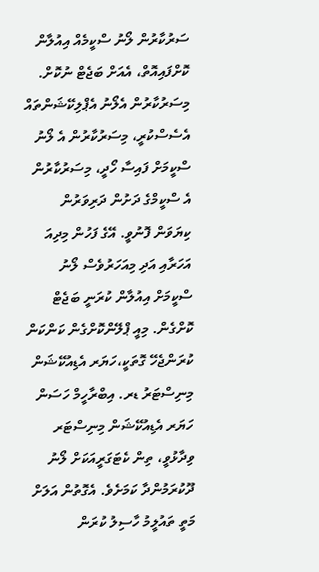ސަރުކާރުން ލޯނު ސްކީމެއް އިއުލާން ކޮށްފައިއޮތް، އެއަށް ބަޖެޓް ނުކޮށް. މިސަރުކާރުން އެލޯނު އެޕްލިކޭޝަންތައް އެސެސްކުރީ، މިސަރުކާރުން އެ ލޯނު ސްކީމަށް ފައިސާ ހޯދީ، މިސަރުކާރުން އެ ސްކީމްގެ ދަށުން ދަރިވަރުން ކިޔަވަން ފޮނުވީ. އޭގެ ފަހުން މިދިއަ އަހަރާއި އަދި މިއަހަރުވެސް ލޯނު ސްކީމަށް އިއުލާން ކުރަނީ ބަޖެޓް ކޮށްގެން. މިއީ ޕްލޭންކޮށްގެން ކަންކަން ކުރަންޖެހޭ ގޮތަކީ،ހަޔަރ އެޑިއުކޭޝަން މިނިސްޓަރު ޑރ. އިބްރާހީމް ހަސަން
ހަޔަރ އެޑިއުކޭޝަން މިނިސްޓަރ ވިދާޅުވީ، ތިން ކެޓަގަރީއަކަށް ލޯނު ދޫކުރަމުންދާ ކަމަށެވެ. އެގޮތުން އަލަށް މަތީ ތައުލީމު ހާސިލު ކުރަން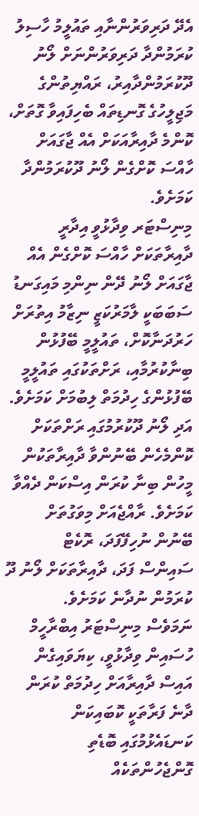އެދޭ ދަރިވަރުންނާއި ތައުލީމު ހާސިލު ކުރަމުންދާ ދަރިވަރުންނަށް ލޯނު ދޫކުރަމުންދާއިރު، ރައްޔިތުންގެ މަޖިލީހުގެ ގޮނޑިތައް ބެހިފައިވާ ގޮތަށް، ކޮންމެ ދާއިރާއަކަށް އެއް ޖާގައަށް ހާއްސަ ކޮށްގެން ލޯނު ދޫކުރަމުންދާ ކަމަށެވެ.
މިނިސްޓަރ ވިދާޅުވީ އިދާރީ ދާއިރާތަކަށް ހާއްސަ ކޮށްގެން އެއް ޖާގައަށް ލޯނު ދޭން ނިންމި މައިގަނޑު ސަބަބަކީ ލާމަރުކަޒީ ނިޒާމު އިތުރަށް ހަރުދަނާކޮށް، ތައުލީމީ ބޭފުޅުން ބިނާކުރުމާއި، ރަށްތަކުގައި ތައުލީމީ ބޭފުޅުންގެ ހިދުމަތް ލިބުމަށް ކަމަށެވެ. އަދި ލޯނު ދޫކުރުމުގައި ރަށްތަކަށް ކޮންމެހެން ބޭނުންވާ ދާއިރާތަކުން މީހުން ބިނާ ކުރަން އިސްކަން ދެއްވާ ކަމަށެވެ. ރާއްޖެއަށް މިވަގުތަށް ބޭނުން ނުހިފޭފަދަ، ރޮކެޓް ސައިންސް ފަދަ، ދާއިރާތަކަށް ލޯނު ދޫ ކުރަމުން ނުދާނެ ކަމަށެވެ.
ނަމަވެސް މިނިސްޓަރު އިބްރާހީމް ހުސައިން ވިދާޅުވީ، ކިޔަވައިގެން އައިސް ދާއިރާއަށް ހިދުމަތް ކުރަން ދާނެ ފަރާތަކީ ކޮބައިކަން ކަނޑައެޅުމުގައި ބޮޑެތި ގޮންޖެހުންތަކެއް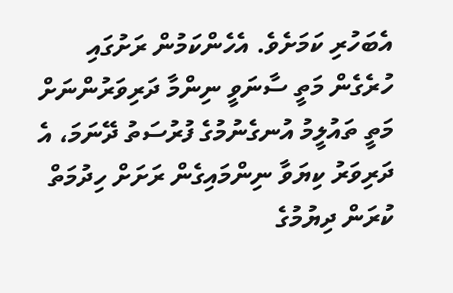އެބަހުރި ކަމަށެވެ. އެހެންކަމުން ރަށުގައި ހުރެގެން މަތީ ސާނަވީ ނިންމާ ދަރިވަރުންނަށް މަތީ ތައުލީމު އުނގެނުމުގެ ފުރުސަތު ދޭނަމަ، އެ ދަރިވަރު ކިޔަވާ ނިންމައިގެން ރަށަށް ހިދުމަތް ކުރަން ދިޔުމުގެ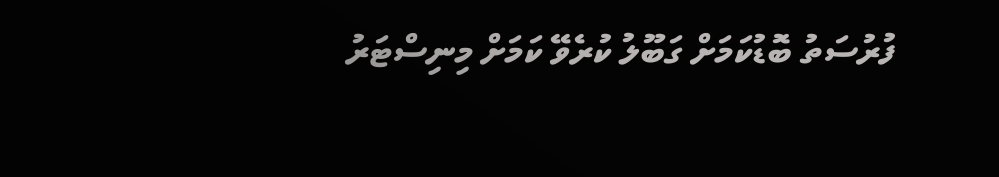ފުރުސަތު ބޮޑުކަމަށް ގަބޫލު ކުރެވޭ ކަމަށް މިނިސްޓަރު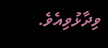ވިދާޅުވިއެވެ.